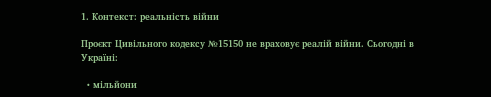1. Контекст: реальність війни

Проєкт Цивільного кодексу №15150 не враховує реалій війни. Сьогодні в Україні:

  • мільйони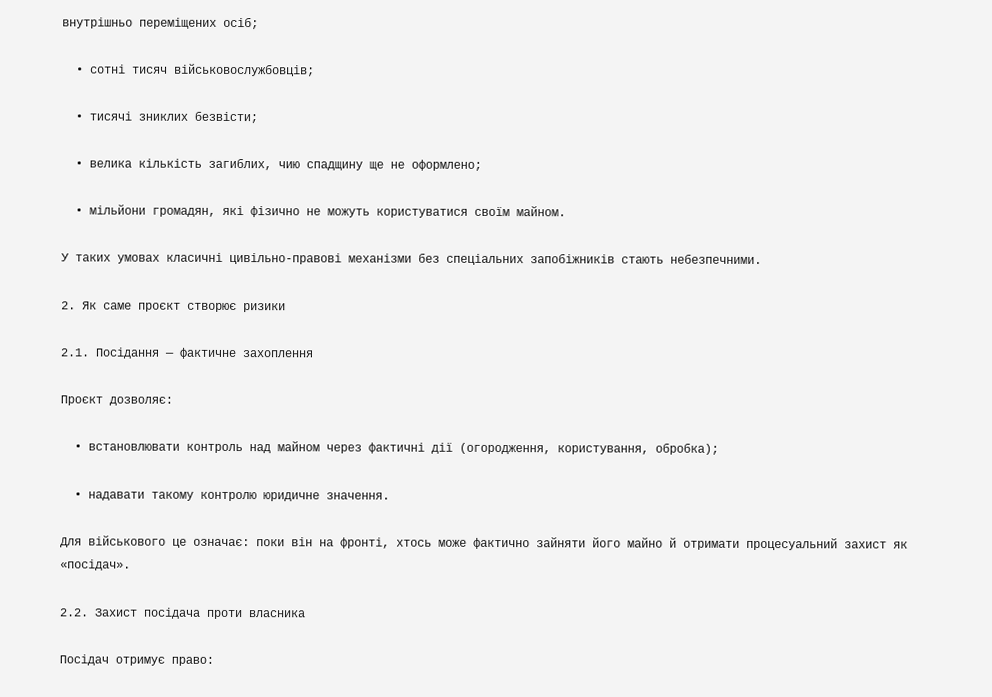внутрішньо переміщених осіб;

  • сотні тисяч військовослужбовців;

  • тисячі зниклих безвісти;

  • велика кількість загиблих, чию спадщину ще не оформлено;

  • мільйони громадян, які фізично не можуть користуватися своїм майном.

У таких умовах класичні цивільно-правові механізми без спеціальних запобіжників стають небезпечними.

2. Як саме проєкт створює ризики

2.1. Посідання — фактичне захоплення

Проєкт дозволяє:

  • встановлювати контроль над майном через фактичні дії (огородження, користування, обробка);

  • надавати такому контролю юридичне значення.

Для військового це означає: поки він на фронті, хтось може фактично зайняти його майно й отримати процесуальний захист як «посідач».

2.2. Захист посідача проти власника

Посідач отримує право: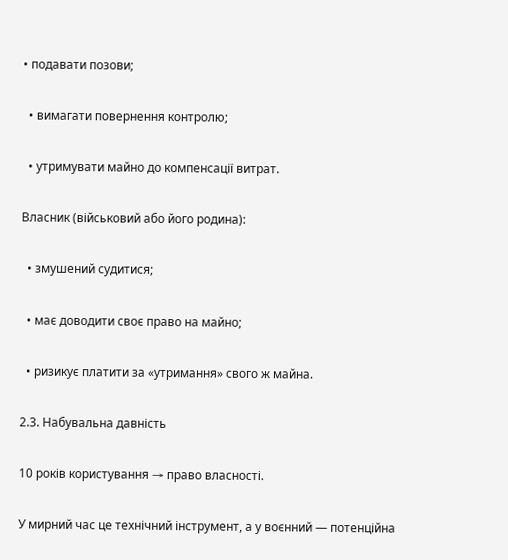• подавати позови;

  • вимагати повернення контролю;

  • утримувати майно до компенсації витрат.

Власник (військовий або його родина):

  • змушений судитися;

  • має доводити своє право на майно;

  • ризикує платити за «утримання» свого ж майна.

2.3. Набувальна давність

10 років користування → право власності.

У мирний час це технічний інструмент, а у воєнний — потенційна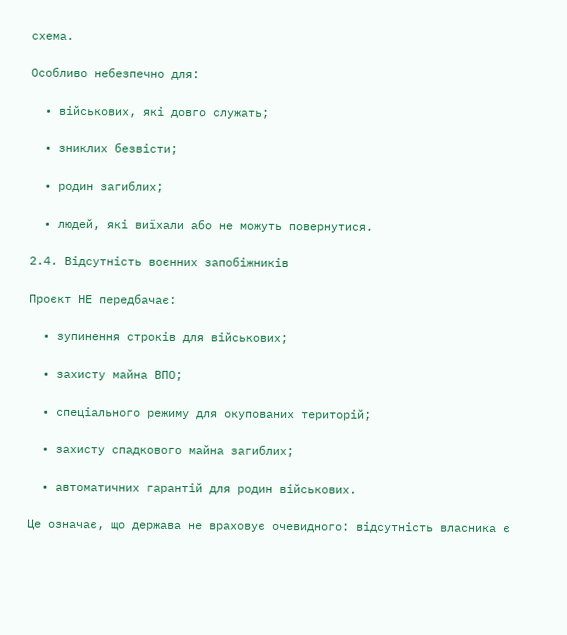схема.

Особливо небезпечно для:

  • військових, які довго служать;

  • зниклих безвісти;

  • родин загиблих;

  • людей, які виїхали або не можуть повернутися.

2.4. Відсутність воєнних запобіжників

Проєкт НЕ передбачає:

  • зупинення строків для військових;

  • захисту майна ВПО;

  • спеціального режиму для окупованих територій;

  • захисту спадкового майна загиблих;

  • автоматичних гарантій для родин військових.

Це означає, що держава не враховує очевидного: відсутність власника є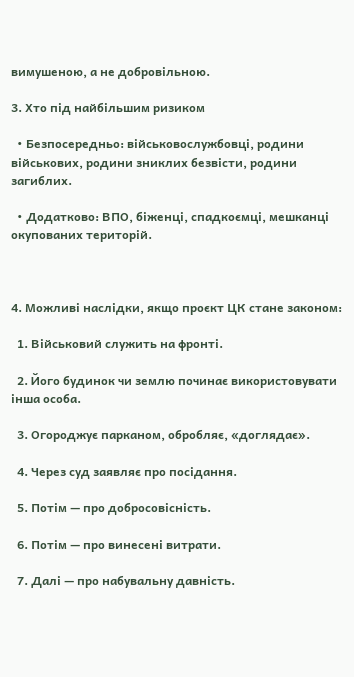вимушеною, а не добровільною.

3. Хто під найбільшим ризиком

  • Безпосередньо: військовослужбовці, родини військових, родини зниклих безвісти, родини загиблих.

  • Додатково: ВПО, біженці, спадкоємці, мешканці окупованих територій.



4. Можливі наслідки, якщо проєкт ЦК стане законом:

  1. Військовий служить на фронті.

  2. Його будинок чи землю починає використовувати інша особа.

  3. Огороджує парканом, обробляє, «доглядає».

  4. Через суд заявляє про посідання.

  5. Потім — про добросовісність.

  6. Потім — про винесені витрати.

  7. Далі — про набувальну давність.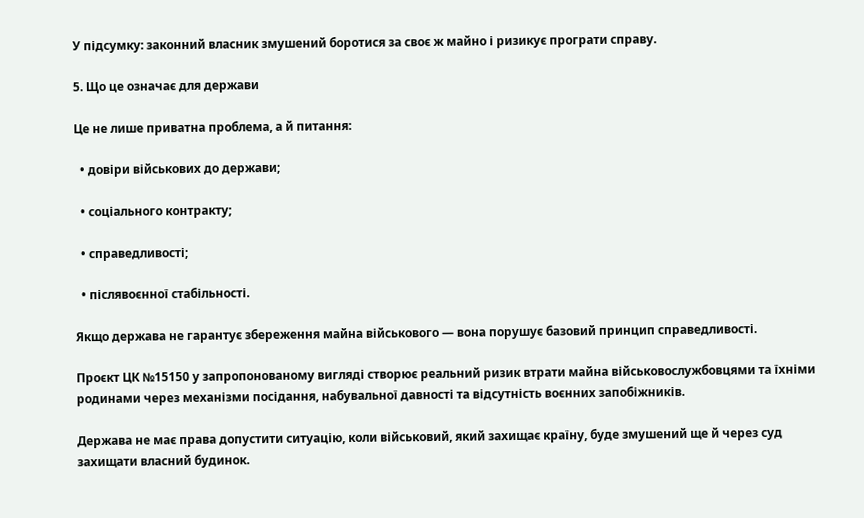У підсумку: законний власник змушений боротися за своє ж майно і ризикує програти справу.

5. Що це означає для держави

Це не лише приватна проблема, а й питання:

  • довіри військових до держави;

  • соціального контракту;

  • справедливості;

  • післявоєнної стабільності.

Якщо держава не гарантує збереження майна військового — вона порушує базовий принцип справедливості.

Проєкт ЦК №15150 у запропонованому вигляді створює реальний ризик втрати майна військовослужбовцями та їхніми родинами через механізми посідання, набувальної давності та відсутність воєнних запобіжників.

Держава не має права допустити ситуацію, коли військовий, який захищає країну, буде змушений ще й через суд захищати власний будинок.